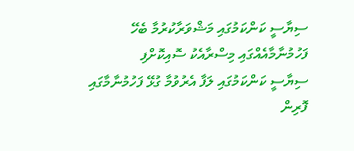ސިޔާސީ ކަންކަމުގައި މަޝްވަރާކުރުމާ ބެހޭ ފަހުމުނާމާއެއްގައި މިސްރާއެކު ސޮއިކޮށްފި
ސިޔާސީ ކަންކަމުގައި ލަފާ އެރުވުމާ ގުޅޭ ފަހުމުނާމާގައި ފޮރިން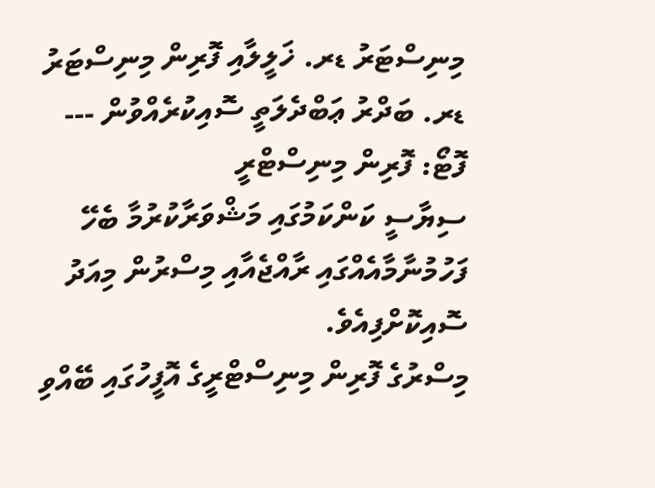މިނިސްޓަރު ޑރ. ޚަލީލާއި ފޮރިން މިނިސްޓަރު ޑރ. ބަދްރު ޢަބްދެލަތީ ސޮއިކުރެއްވުން --- ފޮޓޯ: ފޮރިން މިނިސްޓްރީ
ސިޔާސީ ކަންކަމުގައި މަޝްވަރާކުރުމާ ބެހޭ ފަހުމުނާމާއެއްގައި ރާއްޖެއާއި މިސްރުން މިއަދު ސޮއިކޮށްފިއެވެ.
މިސްރުގެ ފޮރިން މިނިސްޓްރީގެ އޮފީހުގައި ބޭއްވި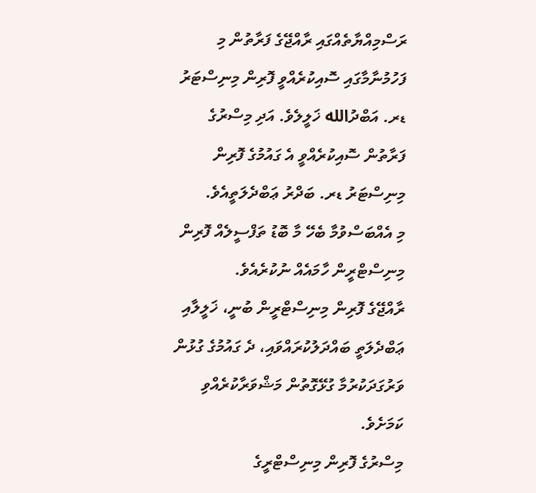ރަސްމިއްޔާތެއްގައި ރާއްޖޭގެ ފަރާތުން މި ފަހުމުނާމާގައި ސޮއިކުރެއްވީ ފޮރިން މިނިސްޓަރު ޑރ. އަބްދުالله ޚަލީލެވެ. އަދި މިސްރުގެ ފަރާތުން ސޮއިކުރެއްވީ އެ ގައުމުގެ ފޮރިން މިނިސްޓަރު ޑރ. ބަދްރު ޢަބްދެލަތީއެވެ.
މި އެއްބަސްވުމާ ބެހޭ މާ ބޮޑު ތަފްސީލެއް ފޮރިން މިނިސްޓްރީން ހާމައެއް ނުކުރެއެވެ.
ރާއްޖޭގެ ފޮރިން މިނިސްޓްރީން ބުނީ، ޚަލީލާއި ޢަބްދެލަތީ ބައްދަލުކުރައްވައި، ދެ ގައުމުގެ ގުޅުން ވަރުގަދަކުރުމާ ގުޅޭގޮތުން މަޝްވަރާކުރެއްވި ކަމަށެވެ.
މިސްރުގެ ފޮރިން މިނިސްޓްރީގެ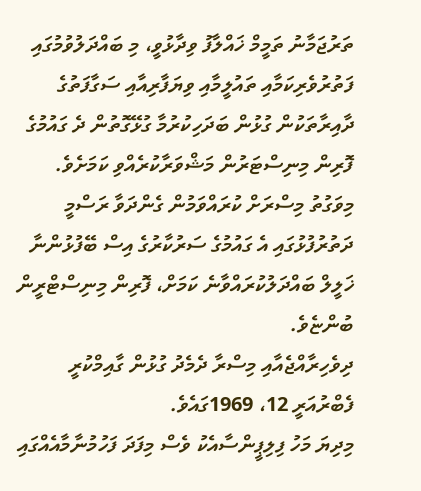ތަރުޖަމާނު ތަމީމް ޚައްލާފު ވިދާޅުވީ، މި ބައްދަލުވުމުގައި ފަތުރުވެރިކަމާއި ތައުލީމާއި ވިޔަފާރިއާއި ސަގާފަތުގެ ދާއިރާތަކުން ގުޅުން ބަދަހިކުރުމާ ގުޅޭގޮތުން ދެ ގައުމުގެ ފޮރިން މިނިސްޓަރުން މަޝްވަރާކުރެއްވި ކަމަށެވެ.
މިވަގުތު މިސްރަށް ކުރައްވަމުން ގެންދަވާ ރަސްމީ ދަތުރުފުޅުގައި އެ ގައުމުގެ ސަރުކާރުގެ އިސް ބޭފުޅުންނާ ޚަލީލް ބައްދަލުކުރައްވާނެ ކަމަށް، ފޮރިން މިނިސްޓްރީން ބުންޏެވެ.
ދިވެހިރާއްޖެއާއި މިސްރާ ދެމެދު ގުޅުން ގާއިމްކުރީ ފެބްރުއަރީ 12، 1969ގައެވެ.
މިދިޔަ މަހު ފިލިޕީންސާއެކު ވެސް މިފަދަ ފަހުމުނާމާއެއްގައި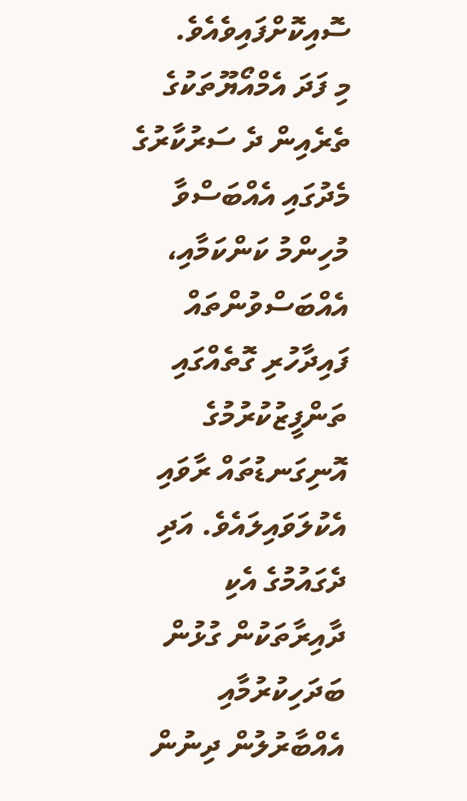ސޮއިކޮށްފައިވެއެވެ.
މި ފަދަ އެމްއޯޔޫތަކުގެ ތެރެއިން ދެ ސަރުކާރުގެ މެދުގައި އެއްބަސްވާ މުހިންމު ކަންކަމާއި، އެއްބަސްވުންތައް ފައިދާހުރި ގޮތެއްގައި ތަންފީޒުކުރުމުގެ އޮނިގަނޑުތައް ރާވައި އެކުލަވައިލައެވެ. އަދި ދެގައުމުގެ އެކި ދާއިރާތަކުން ގުޅުން ބަދަހިކުރުމާއި އެއްބާރުލުން ދިނުން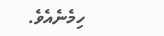ހިމެނެއެވެ.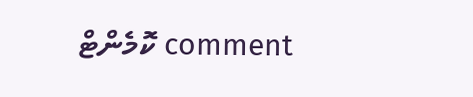comment ކޮމެންޓް